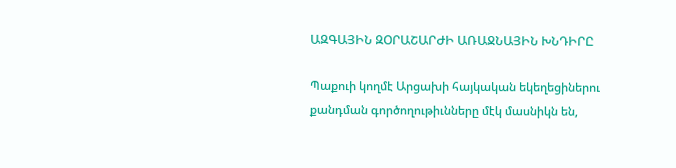ԱԶԳԱՅԻՆ ԶՕՐԱՇԱՐԺԻ ԱՌԱՋՆԱՅԻՆ ԽՆԴԻՐԸ

Պաքուի կողմէ Արցախի հայկական եկեղեցիներու քանդման գործողութիւնները մէկ մասնիկն են,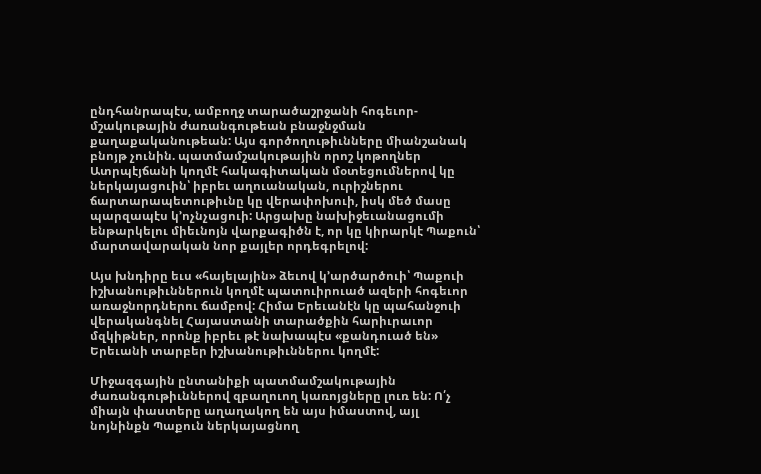ընդհանրապէս, ամբողջ տարածաշրջանի հոգեւոր-մշակութային ժառանգութեան բնաջնջման քաղաքականութեան: Այս գործողութիւնները միանշանակ բնոյթ չունին. պատմամշակութային որոշ կոթողներ Ատրպէյճանի կողմէ հակագիտական մօտեցումներով կը ներկայացուին՝ իբրեւ աղուանական, ուրիշներու ճարտարապետութիւնը կը վերափոխուի, իսկ մեծ մասը պարզապէս կ՚ոչնչացուի: Արցախը նախիջեւանացումի ենթարկելու միեւնոյն վարքագիծն է, որ կը կիրարկէ Պաքուն՝ մարտավարական նոր քայլեր որդեգրելով:

Այս խնդիրը եւս «հայելային» ձեւով կ՚արծարծուի՝ Պաքուի իշխանութիւններուն կողմէ պատուիրուած ազերի հոգեւոր առաջնորդներու ճամբով: Հիմա Երեւանէն կը պահանջուի վերականգնել Հայաստանի տարածքին հարիւրաւոր մզկիթներ, որոնք իբրեւ թէ նախապէս «քանդուած են» Երեւանի տարբեր իշխանութիւններու կողմէ:

Միջազգային ընտանիքի պատմամշակութային ժառանգութիւններով զբաղուող կառոյցները լուռ են: Ո՛չ միայն փաստերը աղաղակող են այս իմաստով, այլ նոյնինքն Պաքուն ներկայացնող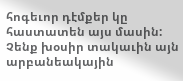հոգեւոր դէմքեր կը հաստատեն այս մասին: Չենք խօսիր տակաւին այն արբանեակային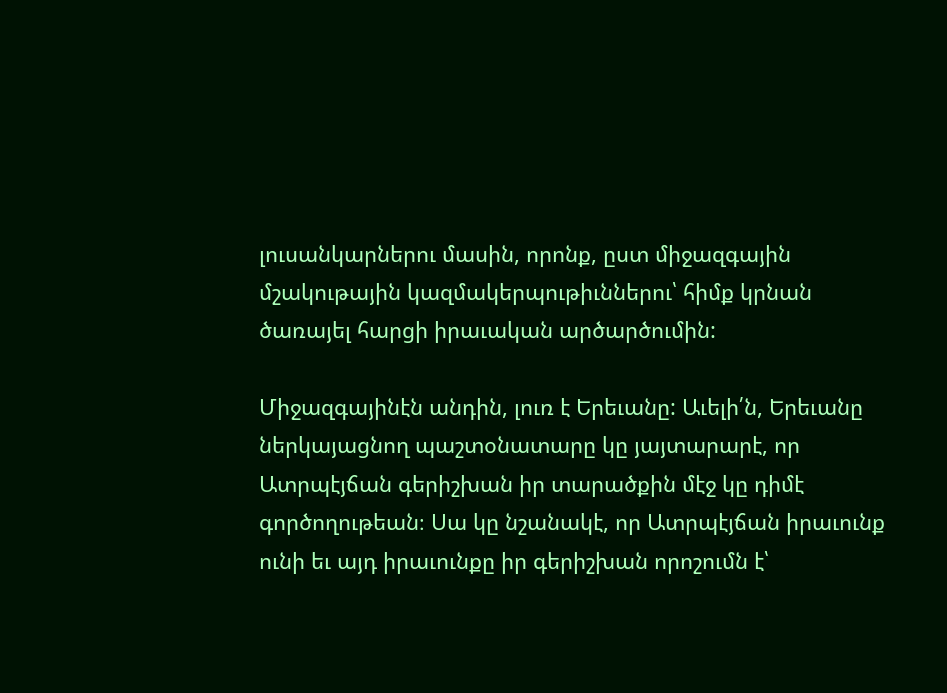լուսանկարներու մասին, որոնք, ըստ միջազգային մշակութային կազմակերպութիւններու՝ հիմք կրնան ծառայել հարցի իրաւական արծարծումին:

Միջազգայինէն անդին, լուռ է Երեւանը: Աւելի՛ն, Երեւանը ներկայացնող պաշտօնատարը կը յայտարարէ, որ Ատրպէյճան գերիշխան իր տարածքին մէջ կը դիմէ գործողութեան։ Սա կը նշանակէ, որ Ատրպէյճան իրաւունք ունի եւ այդ իրաւունքը իր գերիշխան որոշումն է՝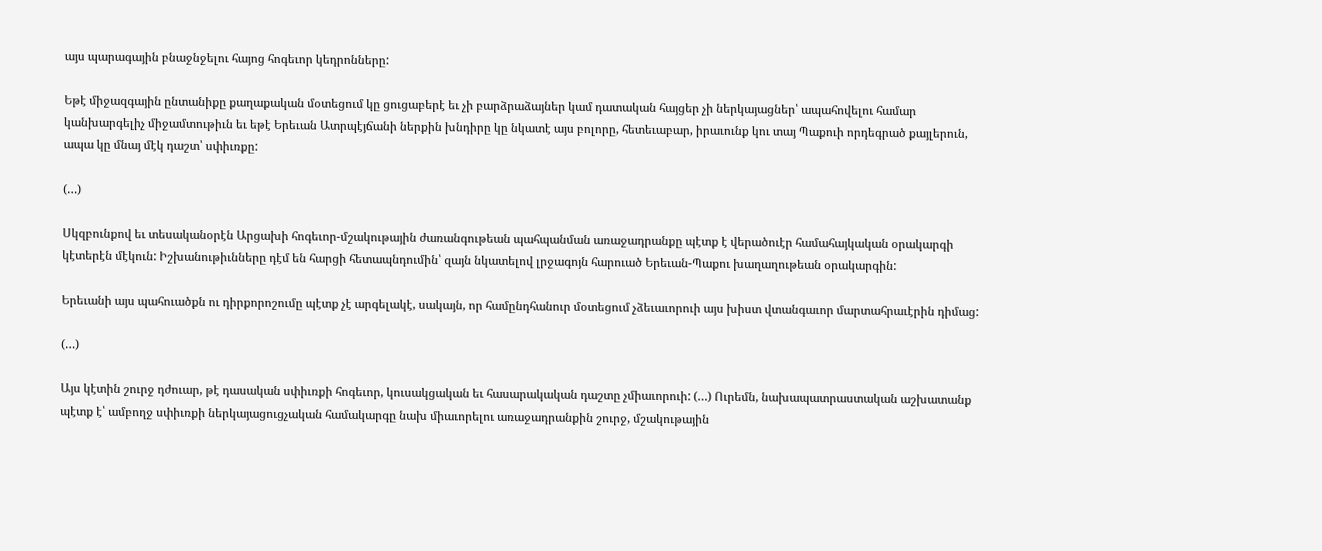այս պարագային բնաջնջելու հայոց հոգեւոր կեդրոնները:

Եթէ միջազգային ընտանիքը քաղաքական մօտեցում կը ցուցաբերէ եւ չի բարձրաձայներ կամ դատական հայցեր չի ներկայացներ՝ ապահովելու համար կանխարգելիչ միջամտութիւն եւ եթէ Երեւան Ատրպէյճանի ներքին խնդիրը կը նկատէ այս բոլորը, հետեւաբար, իրաւունք կու տայ Պաքուի որդեգրած քայլերուն, ապա կը մնայ մէկ դաշտ՝ սփիւռքը:

(…)

Սկզբունքով եւ տեսականօրէն Արցախի հոգեւոր-մշակութային ժառանգութեան պահպանման առաջադրանքը պէտք է վերածուէր համահայկական օրակարգի կէտերէն մէկուն: Իշխանութիւնները դէմ են հարցի հետապնդումին՝ զայն նկատելով լրջագոյն հարուած Երեւան-Պաքու խաղաղութեան օրակարգին:

Երեւանի այս պահուածքն ու դիրքորոշումը պէտք չէ արգելակէ, սակայն, որ համընդհանուր մօտեցում չձեւաւորուի այս խիստ վտանգաւոր մարտահրաւէրին դիմաց:

(…)

Այս կէտին շուրջ դժուար, թէ դասական սփիւռքի հոգեւոր, կուսակցական եւ հասարակական դաշտը չմիաւորուի: (…) Ուրեմն, նախապատրաստական աշխատանք պէտք է՝ ամբողջ սփիւռքի ներկայացուցչական համակարգը նախ միաւորելու առաջադրանքին շուրջ, մշակութային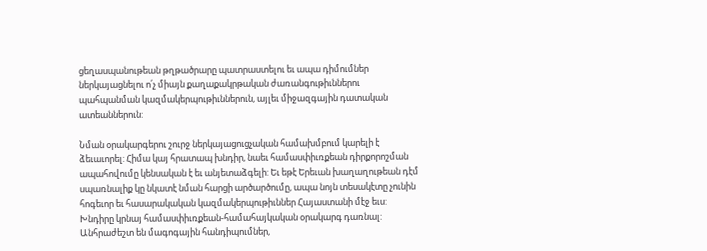ցեղասպանութեան թղթածրարը պատրաստելու եւ ապա դիմումներ ներկայացնելու ո՛չ միայն քաղաքակրթական ժառանգութիւններու պահպանման կազմակերպութիւններուն, այլեւ միջազգային դատական ատեաններուն:

Նման օրակարգերու շուրջ ներկայացուցչական համախմբում կարելի է ձեւաւորել: Հիմա կայ հրատապ խնդիր, նաեւ համասփիւռքեան դիրքորոշման ապահովումը կենսական է եւ անյետաձգելի: Եւ եթէ Երեւան խաղաղութեան դէմ սպառնալիք կը նկատէ նման հարցի արծարծումը, ապա նոյն տեսակէտը չունին հոգեւոր եւ հասարակական կազմակերպութիւններ Հայաստանի մէջ եւս: Խնդիրը կրնայ համասփիւռքեան-համահայկական օրակարգ դառնալ: Անհրաժեշտ են մագոգային հանդիպումներ,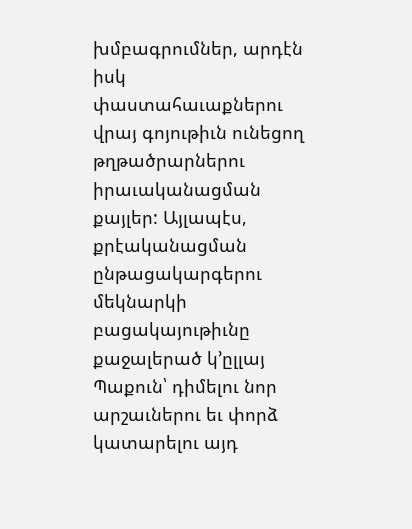խմբագրումներ, արդէն իսկ փաստահաւաքներու վրայ գոյութիւն ունեցող թղթածրարներու իրաւականացման քայլեր: Այլապէս, քրէականացման ընթացակարգերու մեկնարկի բացակայութիւնը քաջալերած կ՚ըլլայ Պաքուն՝ դիմելու նոր արշաւներու եւ փորձ կատարելու այդ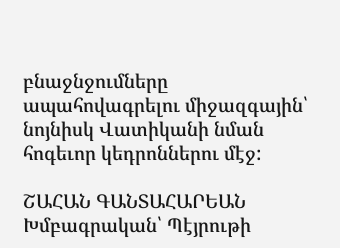բնաջնջումները ապահովագրելու միջազգային՝ նոյնիսկ Վատիկանի նման հոգեւոր կեդրոններու մէջ:

ՇԱՀԱՆ ԳԱՆՏԱՀԱՐԵԱՆ
Խմբագրական՝ Պէյրութի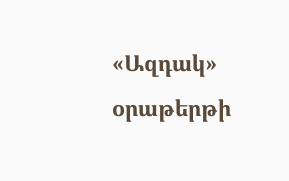«Ազդակ» օրաթերթի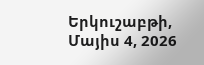Երկուշաբթի, Մայիս 4, 2026